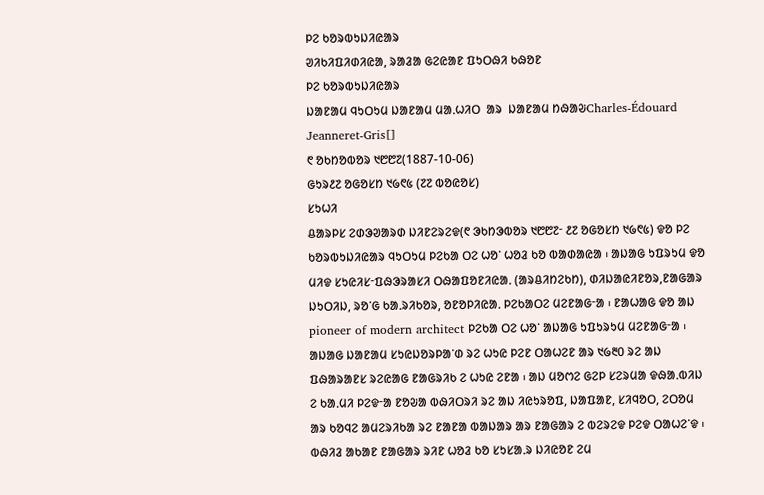ᱞᱮ ᱠᱚᱨᱵᱩᱡᱤᱭᱟᱨ
ᱣᱤᱠᱤᱯᱤᱰᱤᱭᱟ, ᱨᱟᱲᱟ ᱜᱮᱭᱟᱱ ᱯᱩᱛᱷᱤ ᱠᱷᱚᱱ
ᱞᱮ ᱠᱚᱨᱵᱩᱡᱤᱭᱟᱨ
ᱡᱟᱱᱟᱢ ᱧᱩᱛᱩᱢ ᱡᱟᱱᱟᱢ ᱢᱟᱹᱦᱤᱛ  ᱟᱨ  ᱡᱟᱱᱟᱢ ᱴᱷᱟᱶCharles-Édouard Jeanneret-Gris[]
᱖ ᱚᱠᱴᱚᱵᱚᱨ ᱑᱘᱘᱗(1887-10-06)
ᱜᱩᱨ᱒᱗ ᱚᱜᱚᱥᱴ ᱑᱙᱖᱕ (᱗᱗ ᱵᱚᱭᱚᱥ)
ᱥᱩᱦᱤ
ᱪᱟᱨᱞᱥ ᱮᱰᱳᱣᱟᱨᱰ ᱡᱤᱱᱮᱨᱮᱫ(᱖ ᱳᱠᱴᱳᱵᱚᱨ ᱑᱘᱘᱗ᱼ ᱒᱗ ᱚᱜᱚᱥᱴ ᱑᱙᱖᱕) ᱫᱚ ᱞᱮ ᱠᱚᱨᱵᱩᱡᱤᱭᱟᱨ ᱧᱩᱛᱩᱢ ᱞᱮᱠᱟ ᱛᱮ ᱦᱚᱸ ᱦᱚᱲ ᱠᱚ ᱵᱟᱰᱟᱭᱟ ᱾ ᱟᱡᱟᱜ ᱩᱯᱨᱩᱢ ᱫᱚ ᱢᱤᱫ ᱥᱩᱭᱤᱥᱼᱯᱷᱳᱨᱟᱥᱤ ᱛᱷᱟᱯᱚᱱᱤᱭᱟᱹ (ᱟᱨᱪᱤᱴᱮᱠᱴ), ᱰᱤᱡᱟᱭᱤᱱᱚᱨ,ᱱᱟᱜᱟᱨ ᱡᱩᱛᱤᱡ, ᱨᱚᱸᱜ ᱠᱟᱹᱨᱤᱠᱚᱨ, ᱚᱱᱚᱞᱤᱭᱟᱹ ᱞᱮᱠᱟᱛᱮ ᱢᱮᱱᱟᱜᱼᱟ ᱾ ᱱᱟᱦᱟᱜ ᱫᱚ ᱟᱡ pioneer of modern architect ᱞᱮᱠᱟ ᱛᱮ ᱦᱚᱸ ᱟᱡᱟᱜ ᱩᱯᱩᱨᱩᱢ ᱢᱮᱱᱟᱜᱼᱟ ᱾ ᱟᱡᱟᱜ ᱡᱟᱱᱟᱢ ᱥᱩᱭᱡᱚᱨᱞᱟᱸᱰ ᱨᱮ ᱦᱩᱭ ᱞᱮᱱ ᱛᱟᱦᱮᱱ ᱟᱨ ᱑᱙᱓᱐ ᱨᱮ ᱟᱡ ᱯᱷᱟᱨᱟᱱᱥ ᱨᱮᱭᱟᱜ ᱱᱟᱜᱨᱤᱠ ᱮ ᱦᱩᱭ ᱮᱱᱟ ᱾ ᱟᱡ ᱢᱚᱬᱮ ᱜᱮᱞ ᱥᱮᱨᱢᱟ ᱫᱷᱟᱹᱵᱤᱡ ᱮ ᱠᱟᱹᱢᱤ ᱞᱮᱫᱼᱟ ᱱᱚᱶᱟ ᱵᱷᱤᱛᱨᱤ ᱨᱮ ᱟᱡ ᱤᱭᱩᱨᱚᱯ, ᱡᱟᱯᱟᱱ, ᱥᱤᱧᱚᱛ, ᱮᱛᱚᱢ ᱟᱨ ᱠᱚᱧᱮ ᱟᱢᱮᱨᱤᱠᱟ ᱨᱮ ᱱᱟᱱᱟ ᱵᱟᱡᱟᱨ ᱟᱨ ᱱᱟᱜᱟᱨ ᱮ ᱵᱮᱨᱮᱫ ᱞᱮᱫ ᱛᱟᱦᱮᱸᱫ ᱾
ᱵᱷᱤᱲ ᱟᱠᱟᱱ ᱱᱟᱜᱟᱨ ᱨᱤᱱ ᱦᱚᱲ ᱠᱚ ᱥᱩᱥᱟᱹᱨ ᱡᱤᱭᱚᱱ ᱮᱢ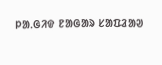ᱞᱟᱹᱜᱤᱫ ᱱᱟᱜᱟᱨ ᱥᱟᱯᱲᱟᱣ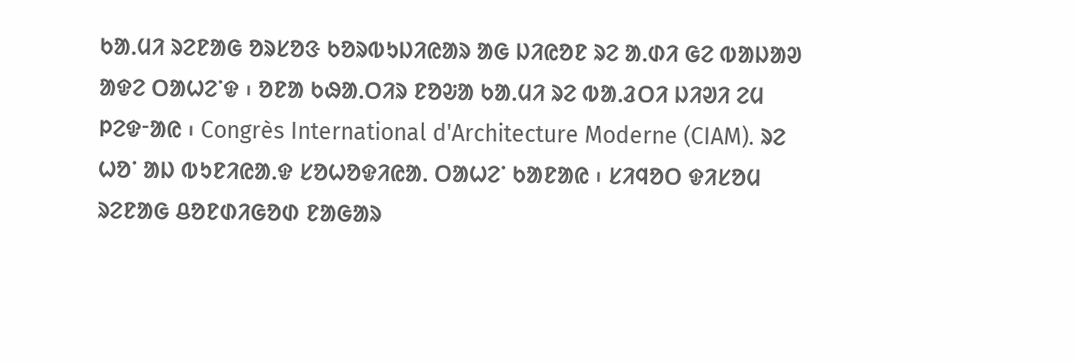ᱠᱟᱹᱢᱤ ᱨᱮᱱᱟᱜ ᱚᱨᱥᱚᱝ ᱠᱚᱨᱵᱩᱡᱤᱭᱟᱨ ᱟᱜ ᱡᱤᱭᱚᱱ ᱨᱮ ᱟᱹᱰᱤ ᱜᱮ ᱵᱟᱡᱟᱣ ᱟᱫᱮ ᱛᱟᱦᱮᱸᱫ ᱾ ᱚᱱᱟ ᱠᱷᱟᱹᱛᱤᱨ ᱱᱚᱶᱟ ᱠᱟᱹᱢᱤ ᱨᱮ ᱵᱟᱹᱲᱛᱤ ᱡᱤᱣᱤ ᱮᱢ ᱞᱮᱫᱼᱟᱭ ᱾ Congrès International d'Architecture Moderne (CIAM). ᱨᱮ ᱦᱚᱸ ᱟᱡ ᱵᱩᱱᱤᱭᱟᱹᱫ ᱥᱚᱦᱚᱫᱤᱭᱟᱹ ᱛᱟᱦᱮᱸ ᱠᱟᱱᱟᱭ ᱾ ᱥᱤᱧᱚᱛ ᱫᱤᱥᱚᱢ ᱨᱮᱱᱟᱜ ᱪᱚᱱᱰᱤᱜᱚᱰ ᱱᱟᱜᱟᱨ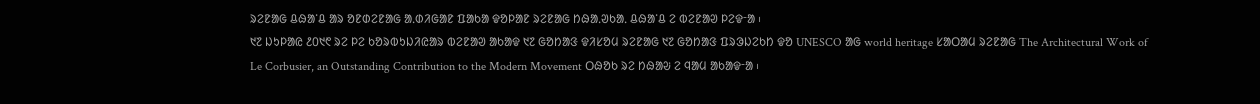ᱨᱮᱱᱟᱜ ᱪᱷᱟᱸᱪ ᱟᱨ ᱚᱱᱰᱮᱱᱟᱜ ᱟᱹᱰᱤᱜᱟᱱ ᱯᱟᱠᱟ ᱫᱚᱞᱟᱱ ᱨᱮᱱᱟᱜ ᱴᱷᱟᱹᱣᱠᱟᱹ ᱪᱷᱟᱸᱪ ᱮ ᱵᱮᱱᱟᱣ ᱞᱮᱫᱼᱟ ᱾
᱑᱗ ᱡᱩᱞᱟᱭ ᱒᱐᱑᱖ ᱨᱮ ᱞᱮ ᱠᱚᱨᱵᱩᱡᱤᱭᱟᱨ ᱵᱮᱱᱟᱣ ᱟᱠᱟᱫ ᱑᱗ ᱜᱚᱴᱟᱝ ᱫᱤᱥᱚᱢ ᱨᱮᱱᱟᱜ ᱑᱗ ᱜᱚᱴᱟᱝ ᱯᱨᱳᱡᱮᱠᱴ ᱫᱚ UNESCO ᱟᱜ world heritage ᱥᱟᱛᱟᱢ ᱨᱮᱱᱟᱜ The Architectural Work of Le Corbusier, an Outstanding Contribution to the Modern Movement ᱛᱷᱚᱠ ᱨᱮ ᱴᱷᱟᱶ ᱮ ᱧᱟᱢ ᱟᱠᱟᱫᱼᱟ ᱾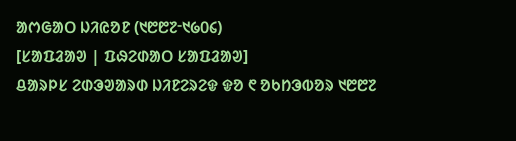ᱟᱬᱜᱟᱛ ᱡᱤᱭᱚᱱ (᱑᱘᱘᱗ᱼ᱑᱙᱐᱔)
[ᱥᱟᱯᱲᱟᱣ | ᱯᱷᱮᱰᱟᱛ ᱥᱟᱯᱲᱟᱣ]
ᱪᱟᱨᱞᱥ ᱮᱰᱳᱣᱟᱨᱰ ᱡᱤᱱᱮᱨᱮᱫ ᱫᱚ ᱖ ᱚᱠᱴᱳᱵᱚᱨ ᱑᱘᱘᱗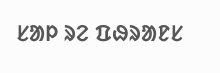ᱥᱟᱞ ᱨᱮ ᱯᱷᱨᱟᱱᱥ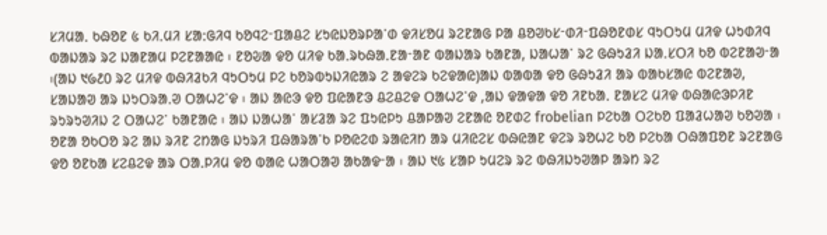ᱥᱤᱢᱟᱹ ᱠᱷᱚᱱ ᱕ ᱠᱤᱹᱢᱤ ᱥᱟᱺᱜᱤᱧ ᱠᱚᱧᱮᱼᱯᱟᱪᱮ ᱥᱩᱭᱡᱚᱨᱞᱟᱸᱰ ᱫᱤᱥᱚᱢ ᱨᱮᱱᱟᱜ ᱞᱟ ᱪᱚᱣᱠᱥᱼᱰᱤᱼᱯᱷᱚᱱᱰᱥ ᱧᱩᱛᱩᱢ ᱢᱤᱫ ᱦᱩᱰᱤᱧ ᱵᱟᱡᱟᱨ ᱨᱮ ᱡᱟᱱᱟᱢ ᱞᱮᱱᱟᱟᱭ ᱾ ᱱᱚᱶᱟ ᱫᱚ ᱢᱤᱫ ᱠᱟᱹᱨᱠᱷᱟᱹᱱᱟᱼᱟᱱ ᱵᱟᱡᱟᱨ ᱠᱟᱱᱟ, ᱡᱟᱦᱟᱸ ᱨᱮ ᱜᱷᱩᱲᱤ ᱡᱟᱹᱥᱛᱤ ᱠᱚ ᱵᱮᱱᱟᱣᱼᱟ ᱾(ᱟᱡ ᱑᱙᱒᱐ ᱨᱮ ᱢᱤᱫ ᱵᱷᱤᱲᱠᱤ ᱧᱩᱛᱩᱢ ᱞᱮ ᱠᱚᱨᱵᱩᱡᱤᱭᱟᱨ ᱮ ᱟᱫᱮᱨ ᱠᱮᱫᱟᱭ)ᱟᱡ ᱵᱟᱵᱟ ᱫᱚ ᱜᱷᱩᱲᱤ ᱟᱨ ᱵᱟᱠᱥᱟᱭ ᱵᱮᱱᱟᱣ, ᱥᱟᱡᱟᱣ ᱟᱨ ᱡᱩᱛᱨᱟᱹᱣ ᱛᱟᱦᱮᱸᱫ ᱾ ᱟᱡ ᱟᱭᱳ ᱫᱚ ᱯᱭᱟᱱᱳ ᱪᱮᱪᱮᱫ ᱛᱟᱦᱮᱸᱫ ,ᱟᱡ ᱫᱟᱫᱟ ᱫᱚ ᱤᱱᱠᱟᱹ ᱱᱟᱥᱮ ᱢᱤᱫ ᱵᱷᱟᱭᱳᱞᱤᱱ ᱨᱩᱨᱩᱣᱤᱡ ᱮ ᱛᱟᱦᱮᱸ ᱠᱟᱱᱟᱭ ᱾ ᱟᱡ ᱡᱟᱦᱟᱸ ᱟᱥᱲᱟ ᱨᱮ ᱯᱩᱭᱞᱩ ᱪᱟᱞᱟᱣ ᱮᱱᱟᱭ ᱚᱱᱰᱮ frobelian ᱞᱮᱠᱟ ᱛᱮᱠᱚ ᱯᱟᱲᱦᱟᱣ ᱠᱚᱣᱟ ᱾ ᱚᱱᱟ ᱚᱠᱛᱚ ᱨᱮ ᱟᱡ ᱨᱤᱱ ᱮᱴᱟᱜ ᱡᱩᱨᱤ ᱯᱷᱟᱨᱟᱸᱠ ᱞᱚᱭᱮᱰ ᱨᱟᱭᱤᱴ ᱟᱨ ᱢᱤᱭᱮᱥ ᱵᱷᱭᱟᱱ ᱫᱮᱨ ᱨᱚᱦᱮ ᱠᱚ ᱞᱮᱠᱟ ᱛᱷᱟᱯᱚᱱ ᱨᱮᱱᱟᱜ ᱫᱚ ᱚᱱᱠᱟ ᱥᱮᱪᱮᱫ ᱟᱨ ᱛᱟᱹᱞᱤᱢ ᱫᱚ ᱵᱟᱭ ᱦᱟᱛᱟᱣ ᱟᱠᱟᱫᱼᱟ ᱾ ᱟᱡ ᱑᱕ ᱥᱟᱞ ᱩᱢᱮᱨ ᱨᱮ ᱵᱷᱤᱡᱩᱣᱟᱞ ᱟᱨᱴ ᱨᱮ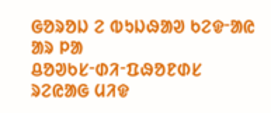ᱜᱚᱨᱚᱡ ᱮ ᱵᱩᱡᱷᱟᱣ ᱠᱮᱫᱼᱟᱭ ᱟᱨ ᱞᱟ ᱪᱚᱣᱠᱥᱼᱰᱤᱼᱯᱷᱚᱱᱰᱥ ᱨᱮᱭᱟᱜ ᱢᱤᱫ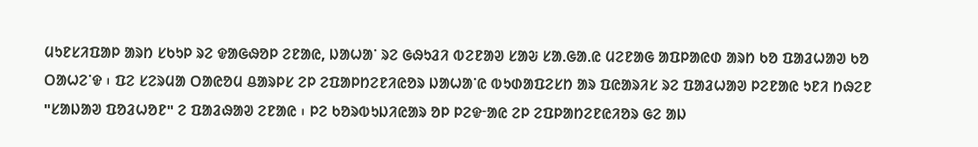ᱢᱩᱱᱥᱤᱯᱟᱞ ᱟᱨᱴ ᱥᱠᱩᱞ ᱨᱮ ᱫᱟᱜᱷᱚᱞ ᱮᱱᱟᱭ, ᱡᱟᱦᱟᱸ ᱨᱮ ᱜᱷᱩᱲᱤ ᱵᱮᱱᱟᱣ ᱥᱟᱶ ᱥᱟᱹᱜᱟᱹᱭ ᱢᱮᱱᱟᱜ ᱟᱯᱞᱟᱭᱰ ᱟᱨᱴ ᱠᱚ ᱯᱟᱲᱦᱟᱣ ᱠᱚ ᱛᱟᱦᱮᱸᱫ ᱾ ᱯᱮ ᱥᱮᱨᱢᱟ ᱛᱟᱭᱚᱢ ᱪᱟᱨᱞᱥ ᱮᱞ ᱮᱯᱟᱞᱴᱮᱱᱤᱭᱚᱨ ᱡᱟᱦᱟᱸᱭ ᱵᱩᱰᱟᱯᱮᱥᱴ ᱟᱨ ᱯᱭᱟᱨᱤᱥ ᱨᱮ ᱯᱟᱲᱦᱟᱣ ᱞᱮᱱᱟᱭ ᱩᱱᱤ ᱴᱷᱮᱱ "ᱥᱟᱡᱟᱣ ᱯᱚᱲᱦᱚᱱ" ᱮ ᱯᱟᱲᱷᱟᱣ ᱮᱱᱟᱭ ᱾ ᱞᱮ ᱠᱚᱨᱵᱩᱡᱤᱭᱟᱨ ᱚᱞ ᱞᱮᱫᱼᱟᱭ ᱮᱞ ᱮᱯᱞᱟᱴᱮᱱᱭᱤᱚᱨ ᱜᱮ ᱟᱡ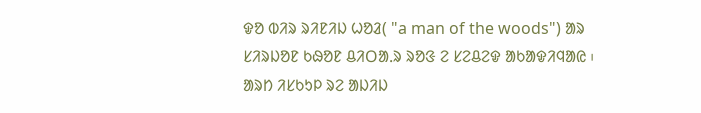ᱫᱚ ᱵᱤᱨ ᱨᱤᱱᱤᱡ ᱦᱚᱲ( "a man of the woods") ᱟᱨ ᱥᱤᱨᱡᱚᱱ ᱠᱷᱚᱱ ᱪᱤᱛᱟᱹᱨ ᱨᱚᱝ ᱮ ᱥᱮᱪᱮᱫ ᱟᱠᱟᱫᱤᱧᱟᱭ ᱾ ᱟᱨᱴ ᱤᱥᱠᱩᱞ ᱨᱮ ᱟᱡᱤᱡ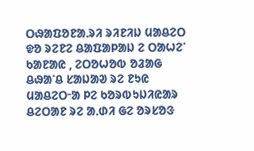ᱛᱷᱟᱯᱚᱱᱟᱹᱨᱤ ᱨᱤᱱᱤᱡ ᱢᱟᱪᱮᱛ ᱫᱚ ᱨᱮᱱᱮ ᱪᱟᱯᱟᱞᱟᱡ ᱮ ᱛᱟᱦᱮᱸ ᱠᱟᱱᱟᱭ , ᱮᱛᱚᱦᱚᱵ ᱚᱲᱟᱜ ᱪᱷᱟᱸᱪ ᱥᱟᱡᱟᱣ ᱨᱮ ᱱᱩᱭ ᱢᱟᱪᱮᱛᱼᱟ ᱞᱮ ᱠᱚᱨᱵᱩᱡᱤᱭᱟᱨ ᱪᱮᱛᱟᱱ ᱨᱮ ᱟᱹᱰᱤ ᱜᱮ ᱚᱨᱥᱚᱝ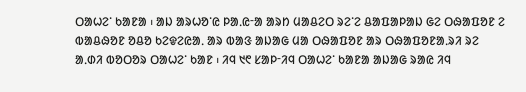ᱛᱟᱦᱮᱸ ᱠᱟᱱᱟ ᱾ ᱟᱡ ᱟᱨᱦᱚᱸᱭ ᱞᱟᱹᱭᱼᱟ ᱟᱨᱴ ᱢᱟᱪᱮᱛ ᱨᱮᱸᱮ ᱪᱟᱯᱟᱞᱟᱡ ᱜᱮ ᱛᱷᱟᱯᱚᱱ ᱮ ᱵᱟᱪᱷᱚᱱ ᱚᱪᱚ ᱠᱮᱫᱮᱭᱟᱹ ᱟᱨ ᱵᱟᱝ ᱟᱡᱟᱜ ᱢᱟ ᱛᱷᱟᱯᱚᱱ ᱟᱨ ᱛᱷᱟᱯᱚᱱᱟᱹᱨᱤ ᱨᱮ ᱟᱹᱰᱤ ᱵᱚᱛᱚᱨ ᱛᱟᱦᱮᱸ ᱠᱟᱱ ᱾ ᱤᱧ ᱑᱖ ᱥᱟᱞᱼᱤᱧ ᱛᱟᱦᱮᱸ ᱠᱟᱱᱟ ᱟᱡᱟᱜ ᱨᱟᱭ ᱤᱧ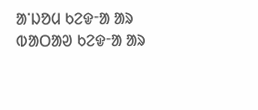ᱟᱸᱡᱚᱢ ᱠᱮᱫᱼᱟ ᱟᱨ ᱵᱟᱛᱟᱣ ᱠᱮᱫᱼᱟ ᱟᱨ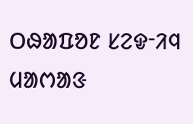ᱛᱷᱟᱯᱚᱱ ᱥᱮᱫᱼᱤᱧ ᱢᱟᱬᱟᱝ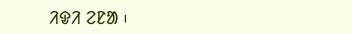ᱤᱫᱤ ᱮᱱᱟ ᱾